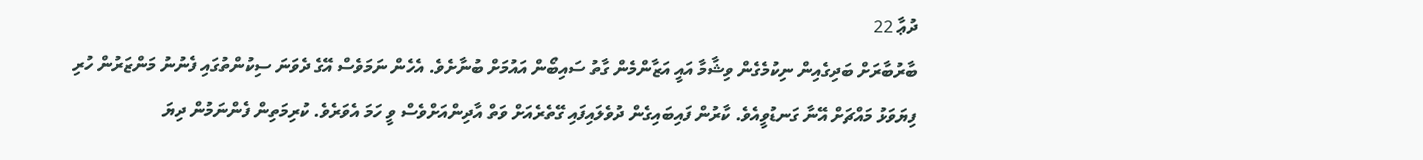ދުޢާ 22
ބާރުބާރަށް ބަދިގެއިން ނިކުމެގެން ވިޝާމާ އައީ އަޒާންމެން ގާތު ސައިބޯން އައުމަށް ބުނާށެވެ. އެހެން ނަމަވެސް އޭގެ ދެވަނަ ސިކުންތުގައި ފެނުނު މަންޒަރުން ހުރި ފިޔަވަޅު މައްޗަށް އޭނާ ގަނޑުވީއެވެ. ކާރުން ފައިބައިގެން ދުވެލައިފައި ގޭތެރެއަށް ވަތް އާދިންއަށްވެސް ވީ ހަމަ އެވަރެވެ. ކުރިމަތިން ފެންނަމުން ދިޔަ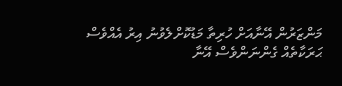މަންޒަރުން އޭނާއަށް ހުރިތާ މަޑުކޮށްލެވުނު އިރު އެއްވެސް ޙަރަކާތެއް ގެންނަންވެސް އޭނާ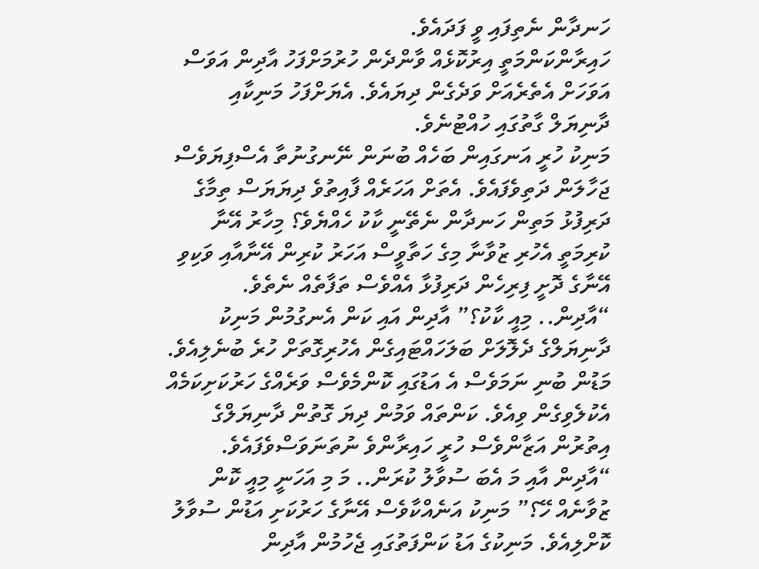ހަނދާން ނެތިފައި ވީ ފަދައެވެ.
ހައިރާންކަންމަތީ އިރުކޮޅެއް ވާންދެން ހުރުމަށްފަހު އާދިން އަވަސް އަވަހަށް އެތެރެއަށް ވަދެގެން ދިޔައެވެ. އެޔަށްފަހު މަނިކާއި ދާނިޔަލް ގާތުގައި ހުއްޓުނެވެ.
މަނިކު ހުރީ އަނގައިން ބަހެއް ބުނަން ނޭނގުނުތާ އެސްފިޔަވެސް ޖަހާލަން ދަތިވެފައެވެ. އެތަށް އަހަރެއް ފާއިތުވެ ދިޔަޔަސް ތިމާގެ ދަރިފުޅު މަތިން ހަނދާން ނެތޭނީ ކާކު ހެއްޔެވެ؟ މިހާރު އޭނާ ކުރިމަތީ އެހުރި ޒުވާނާ މިގެ ހަތާވީސް އަހަރު ކުރިން އޭނާއާއި ވަކިވި އޭނާގެ ދޮށީ ފިރިހެން ދަރިފުޅާ އެއްވެސް ތަފާތެއް ނެތެވެ.
“އާދިން.. މިއީ ކާކު؟” އާދިން އައި ކަން އެނގުމުން މަނިކު ދާނިޔަލްގެ ދެލޮލަށް ބަލަހައްޓައިގެން އެހުރިގޮތަށް ހުރެ ބުނެލިއެވެ. މަޑުން ބުނި ނަމަވެސް އެ އަޑުގައި ކޮންމެވެސް ވަރެއްގެ ހަރުކަށިކަމެއް އެކުލެވިގެން ވިއެވެ. ކަންތައް ވަމުން ދިޔަ ގޮތުން ދާނިޔަލްގެ އިތުރުން އަޒާންވެސް ހުރީ ހައިރާންވެ ނުތަނަވަސްވެފައެވެ.
“އާދިން އާއި މަ އެބަ ސުވާލު ކުރަން.. މަ މި އަހަނީ މިއީ ކޮން ޒުވާނެއް ހޭ؟” މަނިކު އަނެއްކާވެސް އޭނާގެ ހަރުކަށި އަޑުން ސުވާލު ކޮށްލިއެވެ. މަނިކުގެ އަޑު ކަންފަތުގައި ޖެހުމުން އާދިން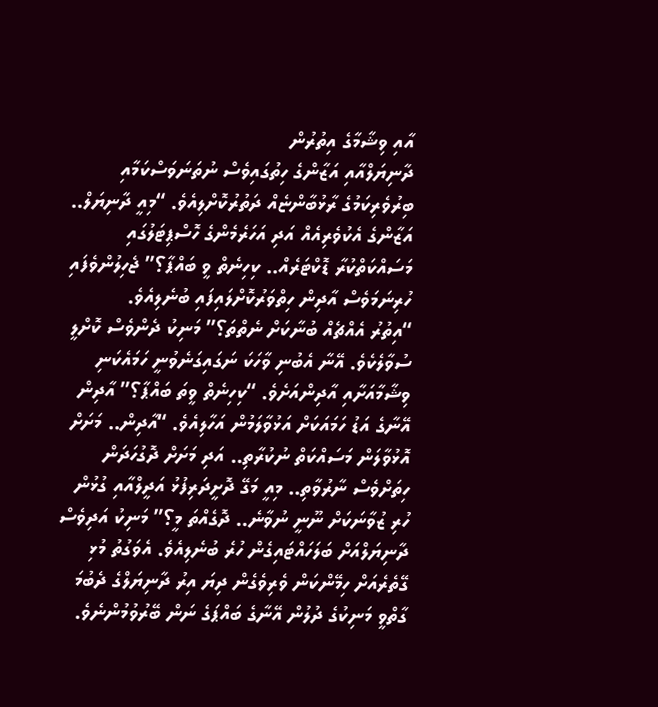އާއި ވިޝާމާގެ އިތުރުން
ދާނިޔަލްއާއި އަޒާންގެ ހިތުގައިވެސް ނުތަނަވަސްކަމާއި ބިރުވެރިކަމުގެ ރާޅުބާންޏެއް ދަތުރުކޮށްލިއެވެ. “މިއީ ދާނިޔަލް.. އަޒާންގެ އެކުވެރިއެއް އަދި އަހަރެމެންގެ ހޮސްޕިޓަލުގައި މަސައްކަތްކުރާ ޑޮކްޓަރެއް.. ކިހިނެތް ވީ ބައްޕާ؟” ޖެހިލުންވެފައި ހުރިނަމަވެސް އާދިން ހިތްވަރުކޮށްލައިފައި ބުނެލިއެވެ.
“އިތުރު އެއްޗެއް ބުނާކަށް ނެތްތަ؟” މަނިކު ދެންވެސް ކޮށްލީ ސުވާލެކެވެ. އޭނާ އެބުނި ވާހަކަ ނަގައިގަނެވުނީ ހަމައެކަނި ވިޝާމާއަށާއި އާދިންއަށެވެ. “ކިހިނެތް ވީތަ ބައްޕާ؟” އާދިން އޭނާގެ އަޑު ހަމައަކަށް އަޅުވާލަމުން އަހާލިއެވެ. “އާދިން.. މަށަށް އޮޅުވާލަން މަސައްކަތް ނުކުރާތި.. އަދި މަށަށް ދޮގުހަދަން ހިތަށްވެސް ނާރުވާތި.. މިއީ މަގޭ ދޮށީދަރިފުޅު އަދީލްއާއި ގުޅުން ހުރި ޒުވާނަކަށް ނޫނީ ނުވާނެ.. ދޮގެއްތަ މީ؟” މަނިކު އަދިވެސް ދާނިޔަލްއަށް ބަލަހައްޓައިގެން ހުރެ ބުނެލިއެވެ. އެވަގުތު މުޅި ގޭތެރެއަށް ހިމޭންކަން ވެރިވެގެން ދިޔަ އިރު ދާނިޔަލްގެ ދެބުމަ ގާތްވީ މަނިކުގެ ދުލުން އޭނާގެ ބައްޕަގެ ނަން ބޭރުވުމުންނެވެ.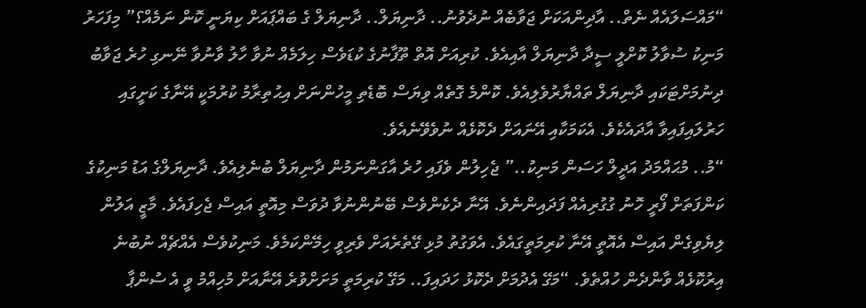“މައްސަލައެއް ނެތް.. އާދިންއަކަށް ޖަވާބެއް ނުދެވުނު.. ދާނިޔަލް.. ދާނިޔަލް ގެ ބައްޕައަށް ކިޔަނީ ކޮން ނަމެއް؟” މިފަހަރު މަނިކު ސުވާލު ކޮށްލީ ސީދާ ދާނިޔަލް އާއިއެވެ. ކުރިއަށް އޮތް ތޫފާނުގެ ކުޑަވެސް ހިލަމެއް ނުވާ ހާލު ވާނުވާ ނޭނގި ހުރެ ޖަވާބު ދިނުމަށްޓަކައި ދާނިޔަލް ތައްޔާރުވެލިއެވެ. ކޮންމެ ގޮތެއް ވިޔަސް ބޮޑެތި މީހުންނަށް އިޙުތިރާމު ކުރުމަކީ އޭނާގެ ކަށީގައި ހަރުލައިފައިވާ އާދައެކެވެ. އެކަމަކާއި އޭނައަށް ދެކޮޅެއް ނުވެވޭނެއެވެ.
“މު.. މުޙައްމަދު އަދީލް ހަސަން މަނިކު..” ޖެހިލުން ވެފައި ހުރެ އާގަންނަމުން ދާނިޔަލް ބުނެލިއެވެ. ދާނިޔަލްގެ އަޑު މަނިކުގެ ކަންފަތަށް ފޯރީ ހޮނު ގުގުރިއެއް ފަދައިންނެވެ. އޭނާ ދެކެންވެސް ބޭނުންނުވާ ދުވަސް މިއޮތީ އައިސް ޖެހިފައެވެ. މާޒީ އަލުން ލިޔެވިގެން އައިސް އެއޮތީ އޭނާ ކުރިމަތީގައެވެ. އެވަގުތު މުޅި ގޭތެރެއަށް ވެރިވީ ހިމޭންކަމެވެ. މަނިކުވެސް އެއްޗެއް ނުބުނެ އިރުކޮޅެއް ވާންދެން ހުއްތެވެ. “މަގޭ އެދުމަށް ދެކޮޅު ހަދައިފަ.. މަގޭ ކުރިމަތީ މަށަށްވުރެ އޭނާއަށް މުހިއްމު ވީ އެ ސުންޕާ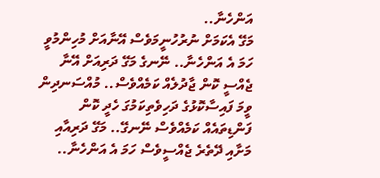އަންހެނާ..
މަގޭ އެކަމަށް ނުރުހުނީމަވެސް އޭނާއަށް މުހިންމުވީ ހަމަ އެ އަންހެނާ.. ނޭނގެ މަގޭ ދަރިއަށް އޭނާ ޖެއްސީ ކޮން ޖާދުލެއް ކަމެއްވެސް.. މުއްސަނދިން ވީމަ ފައިސާކޮޅުގެ ދަހިވެތިކަމުގަ ހެދީ ކޮން ފަންޑިތައެއް ކަމެއްވެސް ނޭނގޭ.. މަގޭ ދަރިއާއި މަށާއި ދޭތެރެ ޖެއްސީވެސް ހަމަ އެ އަންހެނާ..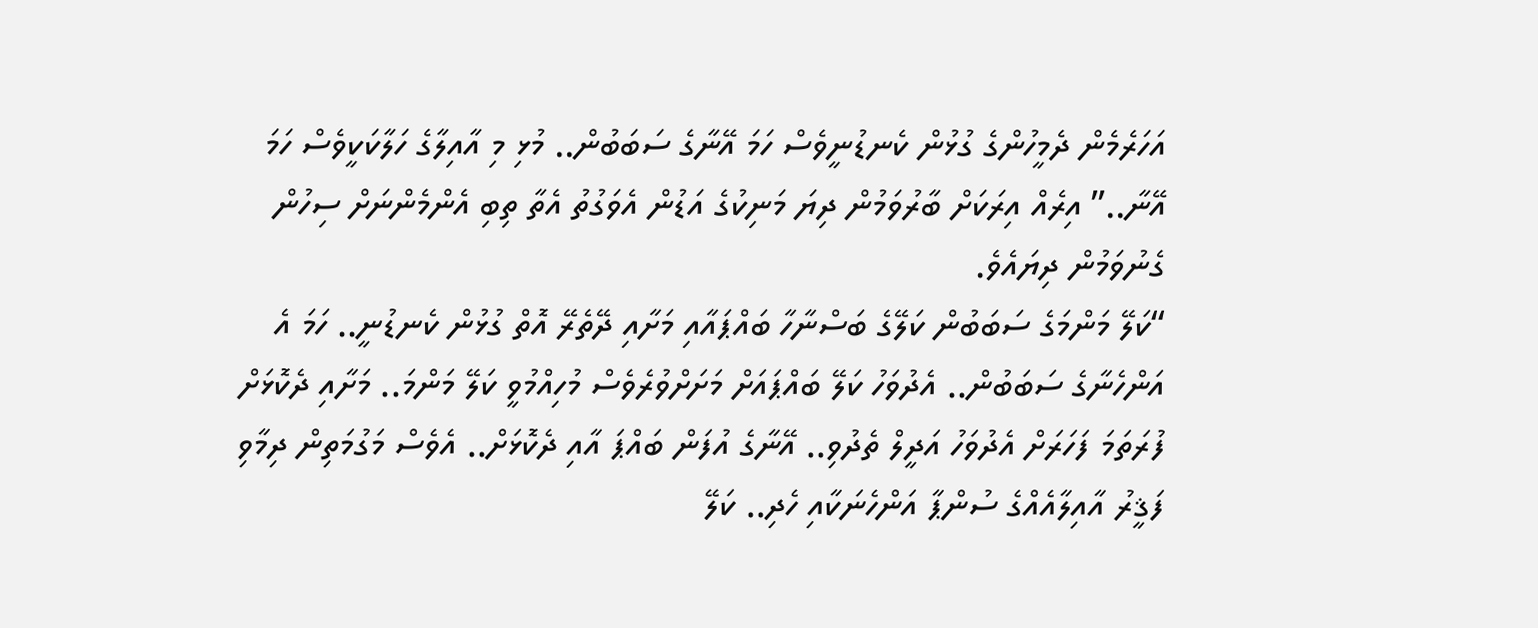އަހަރެމެން ދެމީހުންގެ ގުޅުން ކެނޑުނީވެސް ހަމަ އޭނާގެ ސަބަބުން.. މުޅި މި އާއިލާގެ ހަލާކަކީވެސް ހަމަ އޭނާ..” އިރެއް އިރަކަށް ބާރުވަމުން ދިޔަ މަނިކުގެ އަޑުން އެވަގުތު އެތާ ތިބި އެންމެންނަށް ސިހުން ގެނުވަމުން ދިޔައެވެ.
“ކަލޭ މަންމަގެ ސަބަބުން ކަލޭގެ ބަސްނާހާ ބައްޕައާއި މަށާއި ދޭތެރޭ އޮތް ގުޅުން ކެނޑުނީ.. ހަމަ އެ އަންހެނާގެ ސަބަބުން.. އެދުވަހު ކަލޭ ބައްޕައަށް މަށަށްވުރެވެސް މުހިއްމުވީ ކަލޭ މަންމަ.. މަށާއި ދެކޮޅަށް ފުރަތަމަ ފަހަރަށް އެދުވަހު އަދީލް ތެދުވި.. އޭނާގެ އުފަން ބައްޕަ އާއި ދެކޮޅަށް.. އެވެސް މަގުމަތިން ދިމާވި ފަޤީރު އާއިލާއެއްގެ ސުންޕާ އަންހެނަކާއި ހެދި.. ކަލޭ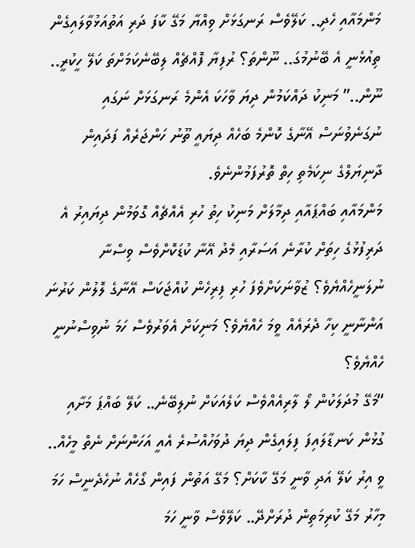މަންމައާއި ހެދި.. ކަލޭވެސް ރަނގަޅަށް ވިއްޔާ މަގޭ ކާފަ ދަރި އަތުއަޅުވާލައިގެން ތިއުޅެނީ އެ ބޭނުމުގަ.. ނޫންތަ؟ ރުފިޔާ ފޮއްޗެއް ލިބޭނެކަމަށްތަ ކަލޭ ހީކުރީ.. ނޫން..” މަނިކު ދައްކަމުން ދިޔަ ވާހަކަ އެންމެ ރަނގަޅަށް ނަގައި ނުގަނެވުނަސް އޭނާގެ ކޮންމެ ބަހެއް ދިޔައީ ތޫނު ހަންޖަރެއް ފަދައިން ދާނިޔަލްގެ ނިކަމެތި ހިތް ތޮރުފަމުންނެވެ.
މަންމައާއި ބައްޕައާއި ދިމާލަށް މަނިކު ހިތު ހުރި އެއްޗެއް ގޮވަމުން ދިޔައިރު އެ ދަރިފުޅުގެ ހިތަށް ކުރާނެ އަސަރާއި މެދު އޭނާ ކުޑަކޮށްވެސް ވިސްނާ ނުލަނީހެއްޔެވެ؟ ޒުވާނަކަށްވެފަ ހުރި ފިރިހެން ކުއްޖަކަސް އޭނާގެ ލޮލުން ކަރުނަ އަންނާނީ ކިހާ ދެރައެއް ވީމަ ހެއްޔެވެ؟ މަނިކަށް އެވަރުވެސް ހަމަ ނުވިސްނުނީ ހެއްޔެވެ؟
“މަގޭ މުދަލަކުން ލޯ ލާރިއެއްވެސް ކަލެއަކަށް ނުލިބޭނެ.. ކަލޭ ބައްޕަ މަށާއި ގުޅުން ކަނޑާލައިފަ ފިލައިގެން ދިޔަ ދުވަހުއްސުރެ އެއީ އަހަންނަށް ނެތް މީހެއް.. ވީ އިރު ކަލޭ އަދި ވާނީ މަގޭ ކާކަށް؟ މަގޭ އަތުން ފައިން ގޯހެއް ނުހެދެނީސް ހަމަ މިހާރު މަގޭ ކުރިމަތިން ދުރަށްދޭ.. ކަލޭވެސް ވާނީ ހަމަ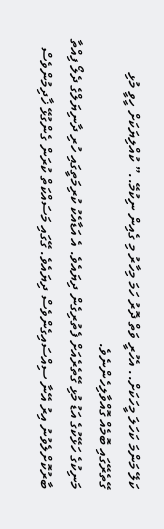ކަލޭ މަންމަ ކަހަލަ މީހަކަށް.. އެހުރީ ވަތް ދޮރު ހަމަ މިހާރު މި ގެއިން ނިކުމޭ..” ކުއްލިޔަކަށް ހީވީ މުޅި ގޭތެރޭގައި ބޮމެއް ގޮއްވާލިހެންނެވެ.
މަނިކުގެ ހަޅޭކުގެ އަޑު މުޅި ގޭތެރެއަށް ފެތުރިގެން ދިޔައެވެ. އެ އަޑާއެކު ކުރިމަތީގައި ހުރި ދާނިޔަލްގެ ދެލޯ ފިއްތާ ބާރުކޮށްލެވުނު އިރު އޭނާ ސިއްސައިގެންވެސް ދިޔައެވެ. ގޭގައި މަސައްކަތް ކުރަން ގެންގުޅޭ ޚާދިމުންވެސް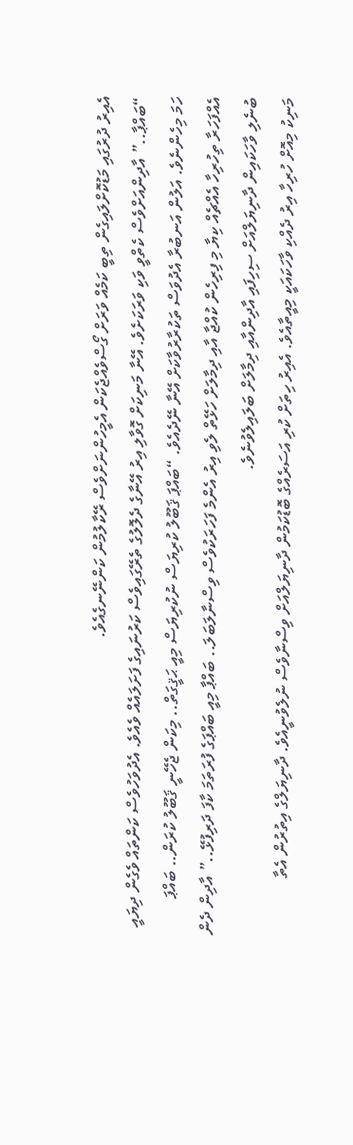އެއިރު ދުރުގައި މަޑުކޮށްލައިގެން ތިބީ ކަމެއް ވަރަށް ގޯސްވެއްޖެކަން އެމީހުންނަށްވެސް ރޭކާލުމުން ކަންނޭނގެއެވެ.
“ބައްޕާ..” އާދިންއަށްވެސް ކެތްވީ ވަކި ވަރަކަށެވެ. އޭނާ މަނިކަށް ގޮވާލި އިރު އޭނާގެ ދެލޮލުގެ ތެރޭގައިވެސް ކަރުނައިގެ ފަށަލައެއް ވެއެވެ. އެދުވަހުވެސް ކަންތައް ވެގެން ދިޔައީ ހަމަ މިހެންނެވެ. އަލުން އަނބުރާ އެދުވަސް ތަކުރާރުވާކަށް އޭނާ ނޭދެއެވެ. “ބައްޕަ ޤަބޫލު ކުރިޔަސް ނުކުރިޔަސް މިއީ ޙަޤީގަތް.. މިކަން ޖެހޭނީ ޤަބޫލު ކުރަން.. ބައްޕަ އެއްފަހަރާ ތިހުރިހާ އެއްޗެއް ކިޔާ މި ފިރިހެން ކުއްޖާ އާއި ދިމާލަށް ހަޅޭތް ލެވި އިރު އެންމެ ފަހަރަކުވެސް ވިސްނާލަބަލަ.. ބައްޕާ މިއީ ބައްޕަގެ ފުރަތަމަ ކާފަ ދަރިފުޅޭ..” އާދިން ދެން ބުނެލި ވާހަކައިން ދާނިޔަލްއަށް ސިހިފައި އާދިންއާއި ދިމާލަށް ބަލައިލެވުނެވެ.
މަނިކު މިއޮށް ހުރިހާ އިރު ދެއްކި ވާހަކައަކީ މިއީތާއެވެ. އެއިރު ހިތަށް ކުރި އަސަރެއްގެ ބޮޑުކަމުން ދާނިޔަލްއަށް ވިސްނާވެސް ނުލެވުނީއެވެ. ދާނިޔަލްގެ އިތުރުން އެތާ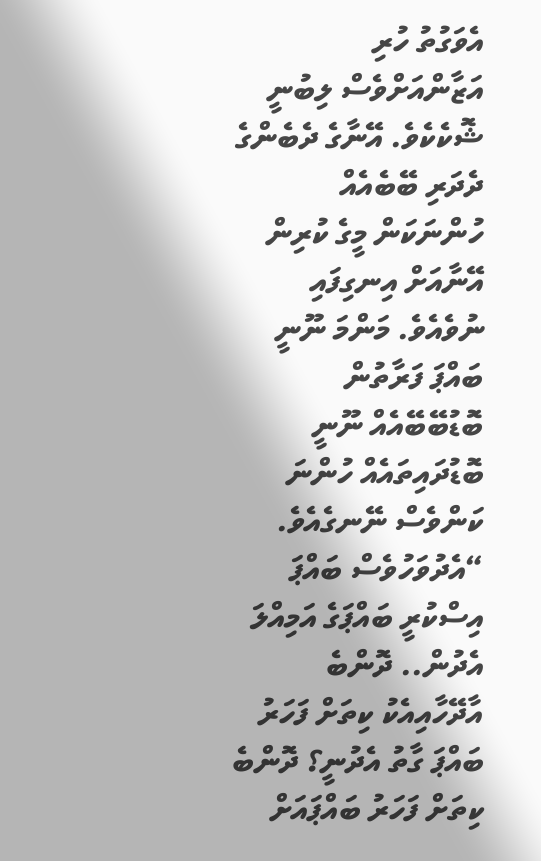އެވަގުތު ހުރި އަޒާންއަށްވެސް ލިބުނީ ޝޮކެކެވެ. އޭނާގެ ދެބެންގެ ދެދަރި ބޭބެއެއް ހުންނަކަން މީގެ ކުރިން އޭނާއަށް އިނގިފައި ނުވެއެވެ. މަންމަ ނޫނީ ބައްޕަ ފަރާތުން ބޮޑުބޭބޭއެއް ނޫނީ ބޮޑުދައިތައެއް ހުންނަ ކަންވެސް ނޭނގެއެވެ.
“އެދުވަހުވެސް ބައްޕަ އިސްކުރީ ބައްޕަގެ އަމިއްލަ އެދުން.. ދޮންބެ އާދޭހާއިއެކު ކިތަށް ފަހަރު ބައްޕަ ގާތު އެދުނީ؟ ދޮންބެ ކިތަށް ފަހަރު ބައްޕައަށް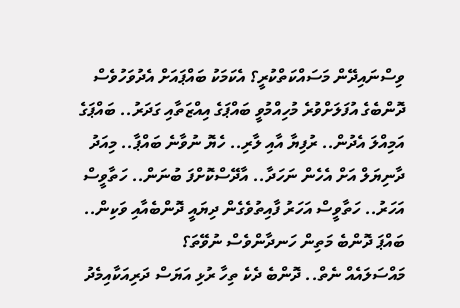ވިސްނައިދޭން މަސައްކަތްކުރީ؟ އެކަމަކު ބައްޕައަށް އެދުވަހުވެސް ދޮންބެގެ އުފަލަށްވުރެ މުހިއްމުވީ ބައްޕަގެ އިއްޒަތާއި ގަދަރު.. ބައްޕަގެ އަމިއްލަ އެދުން.. ރުފިޔާ އާއި ލާރި.. ހެޔޮ ނުވާނެ ބައްޕާ.. މިއަދު ދާނިޔަލް އަށް އެހެން ނަހަދާ.. އާދޭސްކޮށްފަ ބުނަން.. ހަތާވީސް އަހަރު.. ހަތާވީސް އަހަރު ފާއިތުވެގެން ދިޔައީ ދޮންބެއާއި ވަކިން.. ބައްޕަ ދޮންބެ މަތިން ހަނދާންވެސް ނުވޭތަ؟
މައްސަލައެއް ނެތް.. ދޮންބެ ދެކެ ތިހާ ރުޅި އަޔަސް ދަރިއަކާއިމެދު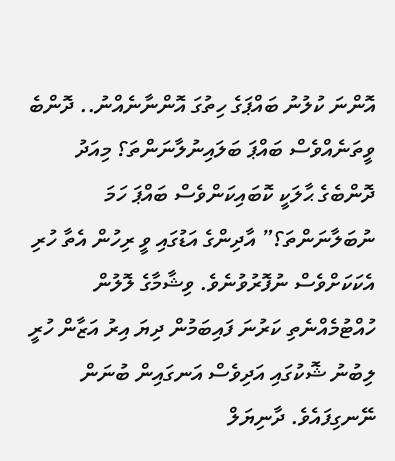އޮންނަ ކުލުނު ބައްޕަގެ ހިތުގަ އޮންނާނެއްނު.. ދޮންބެ ވީތަނެއްވެސް ބައްޕަ ބަލައިނުލާނަންތަ؟ މިއަދު ދޮންބެގެ ޙާލަކީ ކޮބައިކަންވެސް ބައްޕަ ހަމަ ނުބަލާނަންތަ؟” އާދިންގެ އަޑުގައި ވީ ރިހުން އެތާ ހުރި އެކަކަށްވެސް ނުފޮރުވުނެވެ. ވިޝާމާގެ ލޮލުން ހުއްޓުމެއްނެތި ކަރުނަ ފައިބަމުން ދިޔަ އިރު އަޒާން ހުރީ ލިބުނު ޝޮކުގައި އަދިވެސް އަނގައިން ބުނަން ނޭނގިފައެވެ. ދާނިޔަލް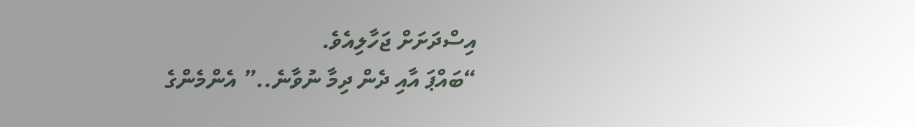އިސްދަށަށް ޖަހާލިއެވެ.
“ބައްޕަ އާއި ދެން ދިމާ ނުވާނެ..” އެންމެންގެ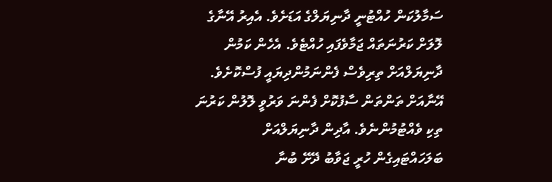ސަމާލުކަން ހުއްޓުނީ ދާނިޔަލްގެ އަޑަށެވެ. އެއިރު އޭނާގެ ލޮލަށް ކަރުނަތައް ޖަމާވެފައި ހުއްޓެވެ. އެހެން ކަމުން ދާނިޔަލްއަށް ތިރިވެސް ފެންނަމުންދިޔައީ ފުސްކޮށެވެ. އޭނާއަށް ތަންތަން ސާފުކޮށް ފެންނަ ވަރުވީ ލޮލުން ކަރުނަ ތިކި ވެއްޓުމުންނެވެ. އާދިން ދާނިޔަލްއަށް ބަލަހައްޓައިގެން ހުރީ ޖަވާބު ދޭށޭ ބުނާ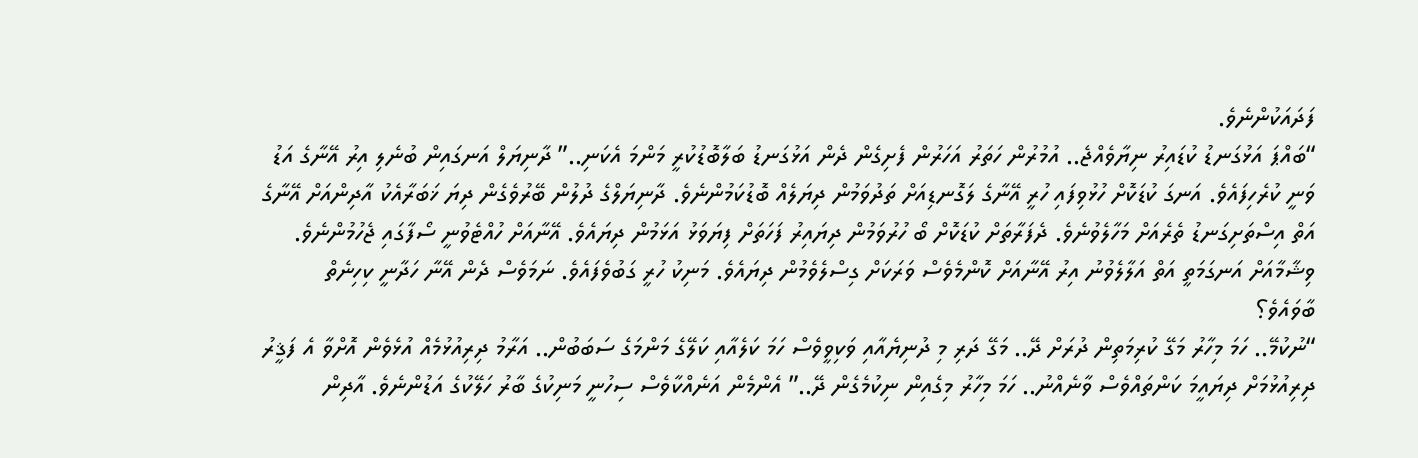ފަދައަކުންނެވެ.
“ބައްޕަ އަޅުގަނޑު ކުޑައިރު ނިޔާވެއްޖެ.. އުމުރުން ހަތަރު އަހަރުން ފެށިގެން ދެން އަޅުގަނޑު ބަލާބޮޑުކުރީ މަންމަ އެކަނި..” ދާނިޔަލް އަނގައިން ބުނެލި އިރު އޭނާގެ އަޑު ވަނީ ކުރެހިފައެވެ. އަނގަ ކުޑަކޮށް ހުޅުވިފައި ހުރީ އޭނާގެ ލަގޮނޑިއަށް ތަދުވަމުން ދިޔަލެއް ބޮޑުކަމުންނެވެ. ދާނިޔަލްގެ ދުލުން ބޭރުވެގެން ދިޔަ ޚަބަރާއެކު އާދިންއަށް އޭނާގެ އަތް އިސްތަށިގަނޑު ތެރެއަށް މަހާލެވުނެވެ. ދެފަރާތަށް ކުޑަކޮށް ބޯ ހުރުވަމުން ދިޔައިރު ފަހަތަށް ފިޔަވަޅު އަޅަމުން ދިޔައެވެ. އޭނާއަށް ހުއްޓެވުނީ ސޯފާގައި ޖެހުމުންނެވެ.
ވިޝާމާއަށް އަނގަމަތީ އަތް އަލާލެވުނު އިރު އޭނާއަށް ކޮންމެވެސް ވަރަކަށް ގިސްލެވެމުން ދިޔައެވެ. މަނިކު ހުރީ ގަބުވެފައެވެ. ނަމަވެސް ދެން އޭނާ ހަދާނީ ކިހިނެތް ބާވައެވެ؟
“ނުކުމޭ.. ހަމަ މިހާރު މަގޭ ކުރިމަތިން ދުރަށް ދޭ.. މަގޭ ދަރި މި ދުނިޔެއާއި ވަކިވީވެސް ހަމަ ކަލެއާއި ކަލޭގެ މަންމަގެ ސަބަބުން.. އަރާމު ދިރިއުޅުމެއް އުޅެވެން އޮށްވާ އެ ފަޤީރު ދިރިއުޅުމަށް ދިޔައީމަ ކަންތައްވެސް ވާނެއްނު.. ހަމަ މިހާރު މިގެއިން ނިކުމެގެން ދޭ..” އެންމެން އަނެއްކާވެސް ސިހުނީ މަނިކުގެ ބާރު ހަލޭކުގެ އަޑުންނެވެ. އާދިން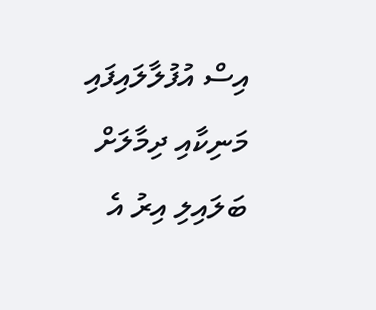އިސް އުފުލާލައިފައި މަނިކާއި ދިމާލަށް ބަލައިލި އިރު އެ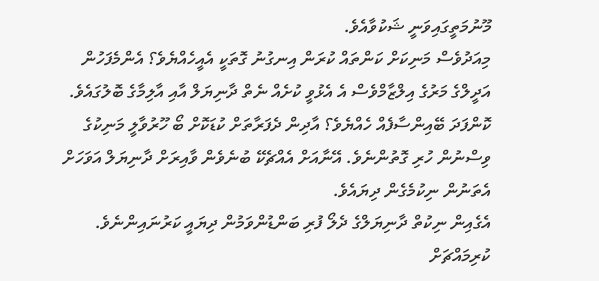މޫނުމަތީގައިވަނީ ޝަކުވާއެވެ.
މިއަދުވެސް މަނިކަށް ކަންތައް ކުރަން އިނގުނު ގޮތަކީ އެއީހެއްޔެވެ؟ އެންމެފަހުން އަދީލްގެ މަރުގެ އިލްޒާމްވެސް އެ އެޅުވީ ކުށެއް ނެތް ދާނިޔަލް އާއި އާލިމާގެ ބޮލުގައެވެ. ކޮންފަދަ ބޭއިންސާފެއް ހެއްޔެވެ؟ އާދިން ދެފަރާތަށް ކުޑަކޮށް ބޯ ހޫރުވާލީ މަނިކުގެ ވިސްނުން ހުރި ގޮތުންނެވެ. އޭނާއަށް އެއްޗެކޭ ބުނެވެން ވާއިރަށް ދާނިޔަލް އަވަހަށް އެތަނުން ނިކުމެގެން ދިޔައެވެ.
އެގެއިން ނިކުތް ދާނިޔަލްގެ ދެލޯ ފުރި ބަންޑުންވަމުން ދިޔައީ ކަރުނައިންނެވެ. ކުރިމައްޗަށް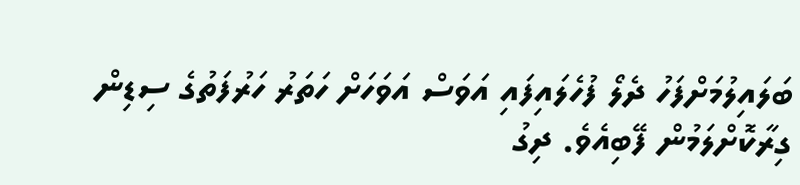ބަލައިލުމަށްފަހު ދެލޯ ފުހެލައިފައި އަވަސް އަވަހަށް ހަތަރު ހަރުފަތުގެ ސިޑިން ގިރާކޮށްލަމުން ފޭބިއެވެ. ދިގު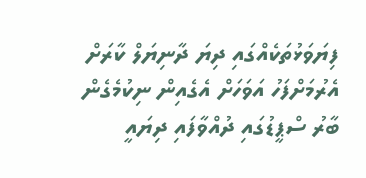ފިޔަވަޅުތަކެއްގައި ދިޔަ ދާނިޔަލް ކާރަށް އެރުމަށްފަހު އަވަހަށް އެގެއިން ނިކުމެގެން ބާރު ސްޕީޑުގައި ދުއްވާފައި ދިޔައީ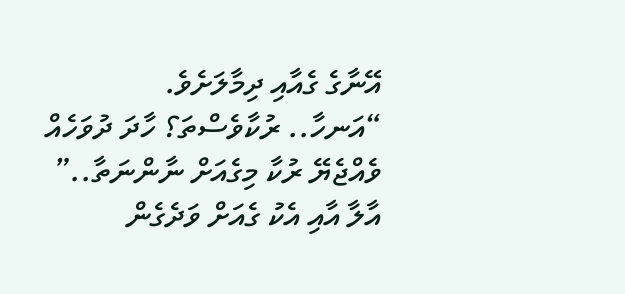އޭނާގެ ގެއާއި ދިމާލަށެވެ.
“އަނހާ.. ރުކާވެސްތަ؟ ހާދަ ދުވަހެއް ވެއްޖެޔޭ ރުކާ މިގެއަށް ނާންނަތާ..” އާލާ އާއި އެކު ގެއަށް ވަދެގެން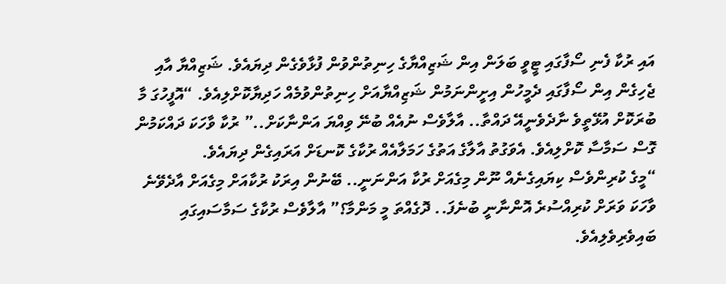އައި ރުކާ ފެނި ސޯފާގައި ޓީވީ ބަލަން އިން ޝަޒިއްޔާގެ ހިނިތުންވުން ފުޅާވެގެން ދިޔައެވެ. ޝަޒިއްޔާ އާއި ޖެހިގެން އިން ސޯފާގައި ދެމީހުން އިށީންނަމުން ޝަޒިއްޔާއަށް ހިނިތުންވުމެއް ހަދިޔާކޮށްލިއެވެ. “އޮފީހުގަ މާ ބުރަކޮށް އުޅޭތީވެ ނާދެވެނީއޭ ދައްތާ.. އާލާވެސް ނުއެއް ބުނޭ ވިއްޔަ އަންނާކަށް..” ރުކާ ވާހަކަ ދައްކަމުން ގޮސް ސަމާސާ ކޮށްލިއެވެ. އެވަގުތު އާލާގެ އަތުގެ ހަމަލާއެއް ރުކާގެ ކޮނޑަށް އަރައިގެން ދިޔައެވެ.
“މީގެ ކުރިންވެސް ކިޔައިގެނެއް ނޫން މިގެއަށް ރުކާ އަންނަނީ.. ބޭނުން އިރަކު ރުކާއަށް މިގެއަށް އާދެވޭނެ ވާހަކަ ވަރަށް ކުރިއްސުރެ އޮންނާނީ ބުނެފަ.. ދޮގެއްތަ މީ މަންމާ؟” އާލާވެސް ރުކާގެ ސަމާސައިގައި ބައިވެރިވެލިއެވެ.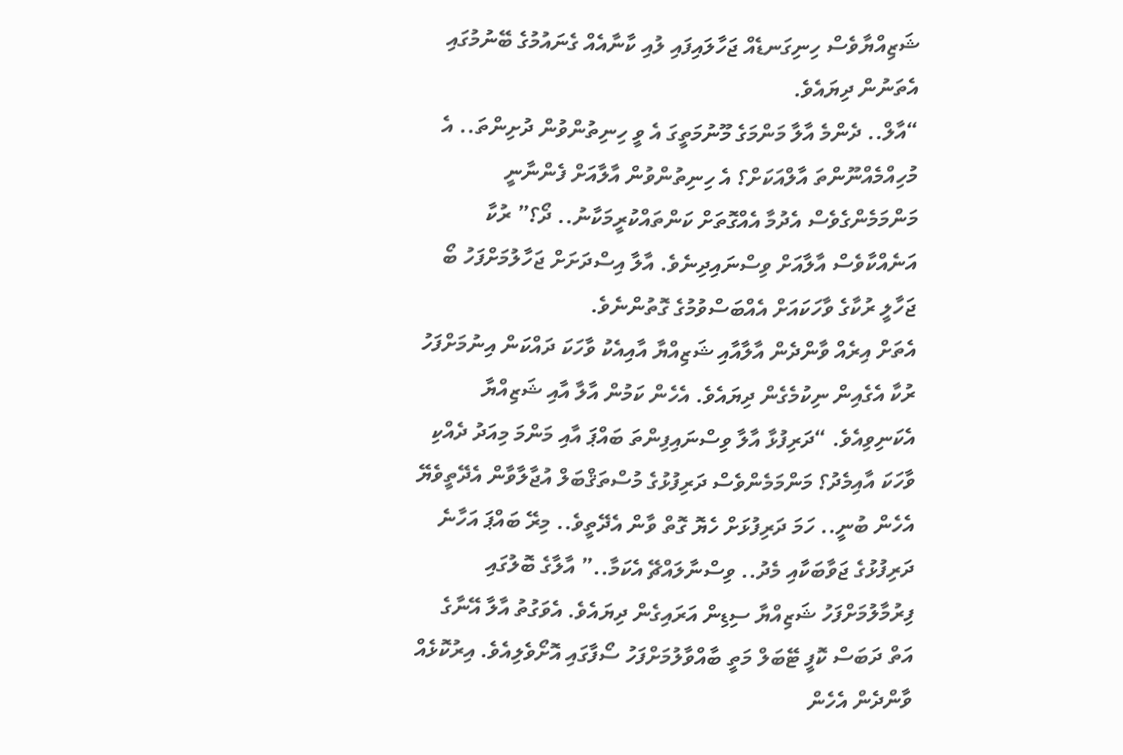ޝަޒިއްޔާވެސް ހިނިގަނޑެއް ޖަހާލައިފައި ލުއި ކާނާއެއް ގެނައުމުގެ ބޭނުމުގައި އެތަނުން ދިޔައެވެ.
“އާލް.. ދެންމެ އާލާ މަންމަގެ މޫނުމަތީގަ އެ ވީ ހިނިތުންވުން ދުށިންތަ.. އެ މުހިއްމެއްނޫންތަ އާލްއަކަށް؟ އެ ހިނިތުންވުން އާލާއަށް ފެންނާނީ މަންމަމެންގެވެސް އެދުމާ އެއްގޮތަށް ކަންތައްކުރީމަކާނު.. ދޯ؟” ރުކާ އަނެއްކާވެސް އާލާއަށް ވިސްނައިދިނެވެ. އާލާ އިސްދަށަށް ޖަހާލުމަށްފަހު ބޯ ޖަހާލީ ރުކާގެ ވާހަކައަށް އެއްބަސްވުމުގެ ގޮތުންނެވެ.
އެތަށް އިރެއް ވާންދެން އާލާއާއި ޝަޒިއްޔާ އާއިއެކު ވާހަކަ ދައްކަން އިނުމަށްފަހު ރުކާ އެގެއިން ނިކުމެގެން ދިޔައެވެ. އެހެން ކަމުން އާލާ އާއި ޝަޒިއްޔާ އެކަނިވިއެވެ. “ދަރިފުޅާ އާލާ ވިސްނައިފިންތަ ބައްޕަ އާއި މަންމަ މިއަދު ދެއްކި ވާހަކަ އާއިމެދު؟ މަންމަމެންވެސް ދަރިފުޅުގެ މުސްތަޤްބަލް އުޖާލާވާން އެދޭތީވެޔޭ އެހެން ބުނީ.. ހަމަ ދަރިފުޅަށް ހެޔޮ ގޮތް ވާން އެދޭތީވެ.. މިރޭ ބައްޕަ އަހާނެ ދަރިފުޅުގެ ޖަވާބަކާއި މެދު.. ވިސްނާލައްޗޭ އެކަމާ..” އާލާގެ ބޮލުގައި ފިރުމާލުމަށްފަހު ޝަޒިއްޔާ ސިޑިން އަރައިގެން ދިޔައެވެ. އެވަގުތު އާލާ އޭނާގެ އަތް ދަބަސް ކޮފީ ޓޭބަލް މަތީ ބާއްވާލުމަށްފަހު ސޯފާގައި އޮށޯވެލިއެވެ. އިރުކޮޅެއް ވާންދެން އެހެން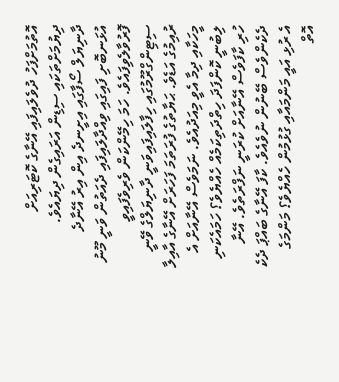އޮތުމަށްފަހު ދުވެލައިފައި އޭނާގެ ކޮޓަރިއަށް ދިޔުމަށްތަކައި ސިޑިން އަރައިގެން ދިޔައެވެ.
ދާނިޔަލް ސޯފާގައި އިށީނދެ އިން އިރު އޭނާދެ އުޅަނބޮށި ފައިގައި ވިއްދާލައިފައި ދެއަތުން ވަނީ މޫނު ފޮރުވާލެވިފައެވެ. ހަމަ ހިމޭންކަން ވެރިވެފައިވީ ސިޓިންގްރޫމުގައި ހިފާލައިފައިވަނީ ދާނިޔަލްގެ ވޭނީ ރުއިމުގެ އަޑެވެ. ޙަޔާތުގެ ފުރަތަމަ ފަހަރަށް އޭނާގެ އާއިލާ މީހަކާއި ދިމާ އެވީ މިއަދުއެވެ. ނަމަވެސް އޭނާއަށް އެ ލިބުނީ ކޮންފަދަ ހިތްދަތިކަމެއް ހެއްޔެވެ؟ ހަމައެކަނި ހުރި ކާފަވެސް އޭނާއަށް ކުރަނީ ނަފްރަތެވެ. އޭނާ ދެކެންވެސް ބޭނުން ނުވެއެވެ. ކާފަ އޭނާގެ ބައްޕަ ދެކެ އެ ރުޅި އައީ މަންމައާއި ގުޅުމުން ހެއްޔެވެ؟ މަންމަގެ އޮތް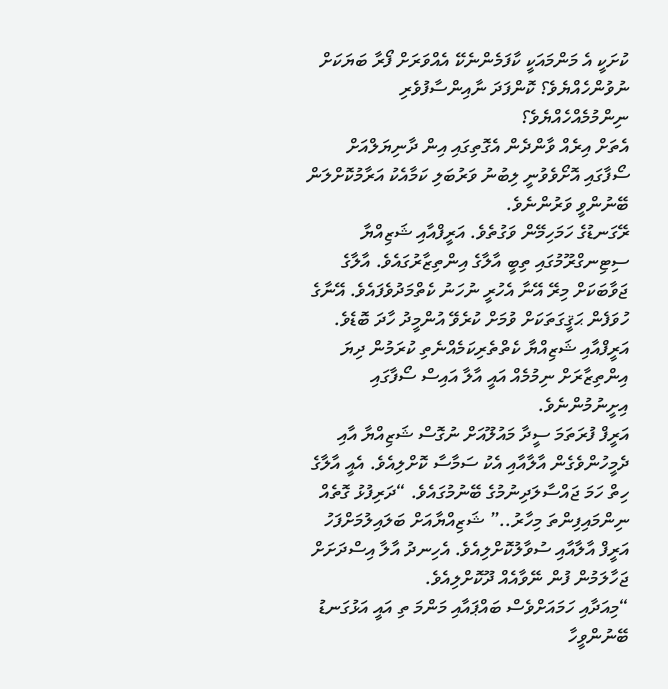ކުށަކީ އެ މަންމައަކީ ކާފަމެންނެކޭ އެއްވަރަށް ފޯރާ ބަޔަކަށް ނުވުންހެއްޔެވެ؟ ކޮންފަދަ ނާއިންސާފުވެރި ނިންމުމެއްހެއްޔެވެ؟
އެތަށް އިރެއް ވާންދެން އެގޮތިގައި އިން ދާނިޔަލްއަށް ސޯފާގައި އޮށޯވެވުނީ ލިބުނު ވަރުބަލި ކަމާއެކު އަރާމުކޮށްލަން ބޭނުންވީ ވަރުންނެވެ.
ރޭގަނޑުގެ ހަމަހިމޭން ވަގުތެވެ. އަރީފްއާއި ޝަޒިއްޔާ ސިޓިނގްރޫމުގައި ތިބީ އާލާގެ އިންތިޒާރުގައެވެ. އާލާގެ ޖަވާބަކަށް މިރޭ އޭނާ އެހުރީ ނުހަނު ކެތްމަދުވެފައެވެ. އޭނާގެ ހުވަފެން ޙަޤީގަތަކަށް ވުމަށް ކުރެވޭ އުންމީދު ހާދަ ބޮޑެވެ. އަރީފްއާއި ޝަޒިއްޔާ ކެތްތެރިކަމެއްނެތި ކުރަމުން ދިޔަ އިންތިޒާރަށް ނިމުމެއް އައީ އާލާ އައިސް ސޯފާގައި އިށީނުމުންނެވެ.
އަރީފް ފުރަތަމަ ސީދާ މައުލޫއަށް ނުގޮސް ޝަޒިއްޔާ އާއި ދެމީހުންވެގެން އާލާއާއި އެކު ސަމާސާ ކޮށްލިއެވެ. އެއީ އާލާގެ ހިތް ހަމަ ޖައްސާލަދިނުމުގެ ބޭނުމުގައެވެ. “ދަރިފުޅު ގޮތެއް ނިންމައިފިންތަ މިހާރު..” ޝަޒިއްޔާއަށް ބަލައިލުމަށްފަހު އަރީފް އާލާއާއި ސުވާލުކޮށްލިއެވެ. އެހިނދު އާލާ އިސްދަށަށް ޖަހާލަމުން ފުން ނޭވާއެއް ދޫކޮށްލިއެވެ.
“މިއަދާއި ހަމައަށްވެސް ބައްޕައާއި މަންމަ ތި އައީ އަޅުގަނޑު ބޭނުންވީހާ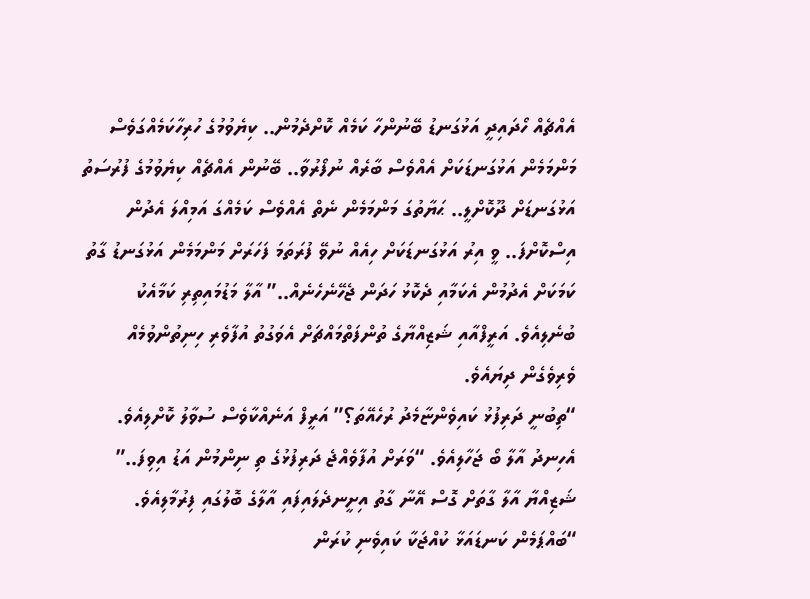އެއްޗެއް ހޯދައިދީ އަޅުގަނޑު ބޭނުންހާ ކަމެއް ކޮށްދެމުން.. ކިޔެވުމުގެ ހުރިހާކަމެއްގަވެސް މަންމަމެން އަޅުގަނޑަކަށް އެއްވެސް ބާރެއް ނުފޯރުވާ.. ބޭނުން އެއްޗެއް ކިޔެވުމުގެ ފުރުސަތު އަޅުގަނޑަށް ދޫކޮށްލީ.. ޙަޔާތުގަ މަންމަމެން ނެތް އެއްވެސް ކަމެއްގަ އަމިއްލަ އެދުން އިސްކޮށްފަ.. ވީ އިރު އަޅުގަނޑަކަށް ހިއެއް ނުވޭ ފުރަތަމަ ފަހަރަށް މަންމަމެން އަޅުގަނޑު ގާތު ކަމަކަށް އެދުމުން އެކަމާއި ދެކޮޅު ހަދަން ޖެހޭނެހެނެއް..” އާލާ މަޑުމައިތިރި ކަމާއެކު ބުނެލިއެވެ. އަރީފްއާއި ޝަޒިއްޔާގެ ތުންފަތްމައްޗަށް އެވަގުތު އުފާވެރި ހިނިތުންވުމެއް ވެރިވެގެން ދިޔައެވެ.
“ތިބުނީ ދަރިފުޅު ކައިވެންޏާމެދު ރުހެއޭތަ؟” އަރީފް އަނެއްކާވެސް ސުވާލު ކޮށްލިއެވެ. އެހިނދު އާލާ ބޯ ޖަހާލިއެވެ. “ވަރަށް އުފާވެއްޖެ ދަރިފުޅުގެ ތި ނިންމުން އަޑު އިވިފަ..” ޝަޒިއްޔާ އާލާ ގާތަށް ގޮސް އޭނާ ގާތު އިށީނދެލައިފައި އާލާގެ ބޮލުގައި ފިރުމާލިއެވެ. “ބައްޕަމެން ކަނޑައަޅާ ކުއްޖަކާ ކައިވެނި ކުރަން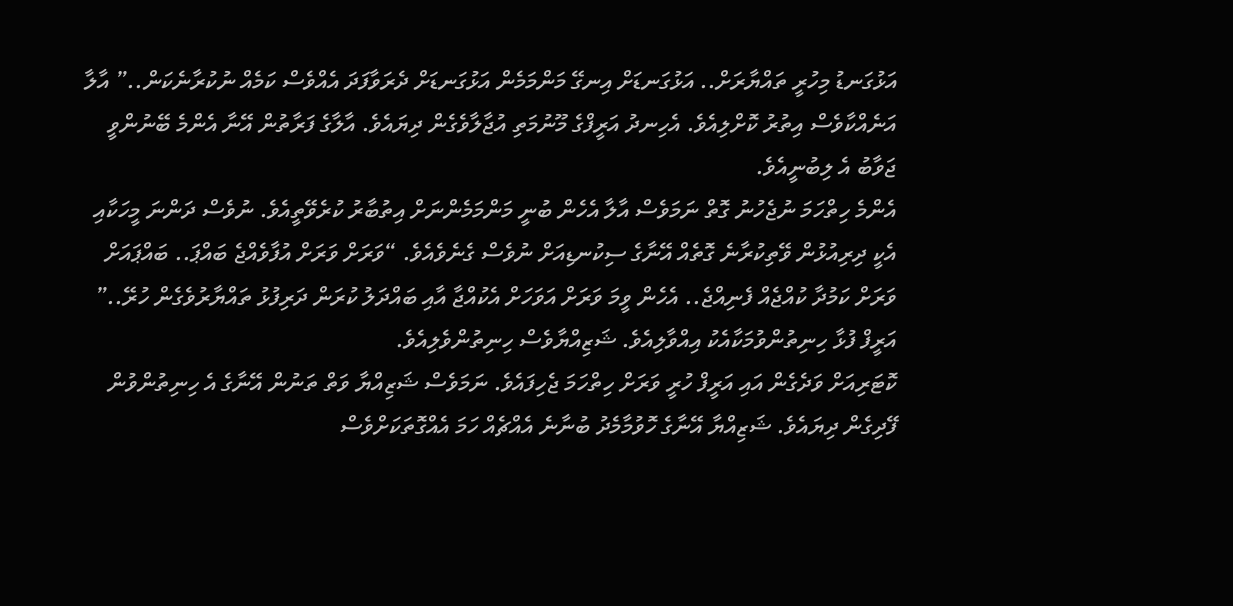އަޅުގަނޑު މިހުރީ ތައްޔާރަށް.. އަޅުގަނޑަށް އިނގޭ މަންމަމެން އަޅުގަނޑަށް ދެރަވާފަދަ އެއްވެސް ކަމެއް ނުކުރާނެކަން..” އާލާ އަނެއްކާވެސް އިތުރު ކޮށްލިއެވެ. އެހިނދު އަރީފްގެ މޫނުމަތި އުޖާލާވެގެން ދިޔައެވެ. އާލާގެ ފަރާތުން އޭނާ އެންމެ ބޭނުންވީ ޖަވާބު އެ ލިބުނީއެވެ.
އެންމެ ހިތްހަމަ ނުޖެހުނު ގޮތް ނަމަވެސް އާލާ އެހެން ބުނީ މަންމަމެންނަށް އިތުބާރު ކުރެވޭތީއެވެ. ނުވެސް ދަންނަ މީހަކާއި އެކީ ދިރިއުޅުން ވޭތިކުރާނެ ގޮތެއް އޭނާގެ ސިކުނޑިއަށް ނުވެސް ގެނެވެއެވެ. “ވަރަށް ވަރަށް އުފާވެއްޖެ ބައްޕަ.. ބައްޕައަށް ވަރަށް ކަމުދާ ކުއްޖެއް ފެނިއްޖެ.. އެހެން ވީމަ ވަރަށް އަވަހަށް އެކުއްޖާ އާއި ބައްދަލު ކުރަން ދަރިފުޅު ތައްޔާރުވެގެން ހުރޭ..” އަރީފް ފުޅާ ހިނިތުންވުމަކާއެކު އިއްވާލިއެވެ. ޝަޒިއްޔާވެސް ހިނިތުންވެލިއެވެ.
ކޮޓަރިއަށް ވަދެގެން އައި އަރީފް ހުރީ ވަރަށް ހިތްހަމަ ޖެހިފައެވެ. ނަމަވެސް ޝަޒިއްޔާ ވަތް ތަނުން އޭނާގެ އެ ހިނިތުންވުން ފޭދިގެން ދިޔައެވެ. ޝަޒިއްޔާ އޭނާގެ ހޮވުމާމެދު ބުނާނެ އެއްޗެއް ހަމަ އެއްގޮތަކަށްވެސް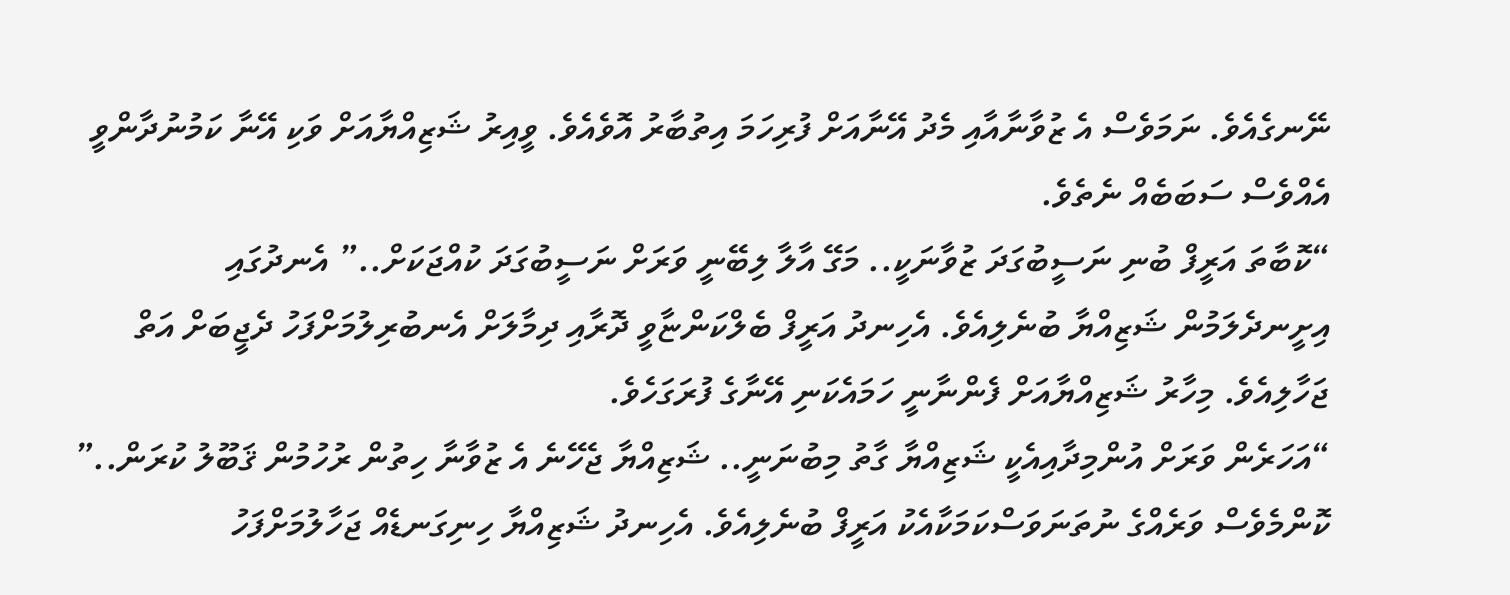ނޭނގެއެވެ. ނަމަވެސް އެ ޒުވާނާއާއި މެދު އޭނާއަށް ފުރިހަމަ އިތުބާރު އޮވެއެވެ. ވީއިރު ޝަޒިއްޔާއަށް ވަކި އޭނާ ކަމުނުދާންވީ އެއްވެސް ސަބަބެއް ނެތެވެ.
“ކޮބާތަ އަރީފް ބުނި ނަސީބުގަދަ ޒުވާނަކީ.. މަގޭ އާލާ ލިބޭނީ ވަރަށް ނަސީބުގަދަ ކުއްޖަކަށް..” އެނދުގައި އިށީނދެލަމުން ޝަޒިއްޔާ ބުނެލިއެވެ. އެހިނދު އަރީފް ބެލްކަންޏާވީ ދޮރާއި ދިމާލަށް އެނބުރިލުމަށްފަހު ދެޖީބަށް އަތް ޖަހާލިއެވެ. މިހާރު ޝަޒިއްޔާއަށް ފެންނާނީ ހަމައެކަނި އޭނާގެ ފުރަގަހެވެ.
“އަހަރެން ވަރަށް އުންމިދާއިއެކީ ޝަޒިއްޔާ ގާތު މިބުނަނީ.. ޝަޒިއްޔާ ޖެހޭނެ އެ ޒުވާނާ ހިތުން ރުހުމުން ޤަބޫލު ކުރަން..” ކޮންމެވެސް ވަރެއްގެ ނުތަނަވަސްކަމަކާއެކު އަރީފް ބުނެލިއެވެ. އެހިނދު ޝަޒިއްޔާ ހިނިގަނޑެއް ޖަހާލުމަށްފަހު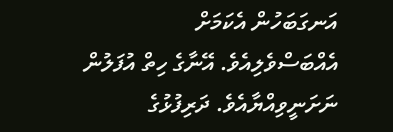އަނގަބަހުން އެކަމަށް އެއްބަސްވެލިއެވެ. އޭނާގެ ހިތް އުފަލުން ނަށަނީވިއްޔާއެވެ. ދަރިފުޅުގެ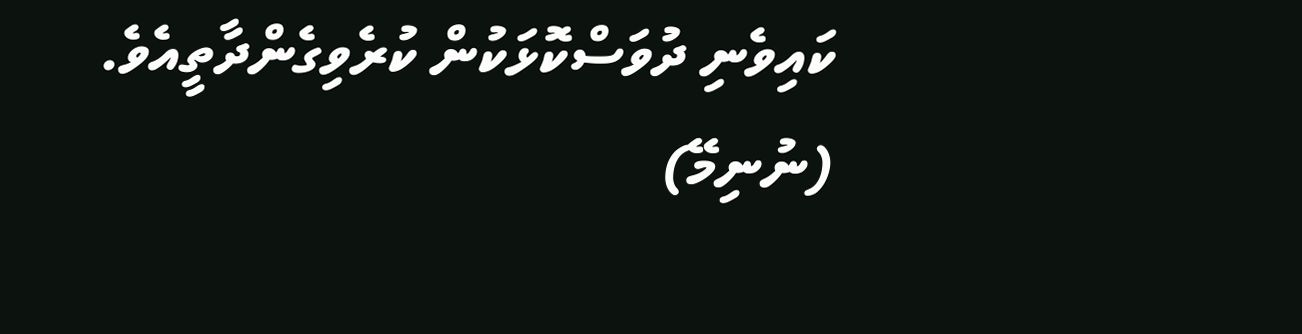ކައިވެނި ދުވަސްކޮޅަކުން ކުރެވިގެންދާތީއެވެ.
(ނުނިމޭ)